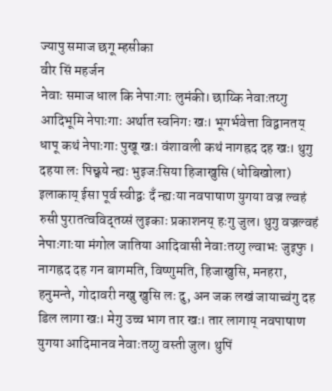ज्यापु समाज छगू म्हसीका
वीर सिं महर्जन
नेवाः समाज धाल कि नेपाःगाः लुमंकी। छाय्कि नेवाःतय्गु आदिभूमि नेपाःगाः अर्थात स्वनिगः खः। भूगर्भवेत्ता विद्वानतय् धापू कथं नेपाःगाः पुखू खः। वंशावली कथं नागह्रद दह खः। थुगु दहया लः पिछ्वये न्ह्यः भुइजःसिया हिजाखुसि (धोबिखोला) इलाकाय् ईसा पूर्व स्वीद्वः दँ न्ह्यःया नवपाषाण युगया वज्र ल्वहं रुसी पुरातत्वविद्तय्सं लुइकाः प्रकाशनय् हःगु जुल। थुगु वज्रल्वहं नेपाःगाःया मंगोल जातिया आदिवासी नेवाःतय्गु ल्वाभः जुइफु ।
नागह्रद दह गन बागमति, विष्णुमति, हिजाखुसि, मनहरा, हनुमन्ते, गोदावरी नखु खुसि लः दु, अन जक लखं जायाच्वंगु दह डिल लागा खः। मेगु उच्च भाग तार खः। तार लागाय् नवपाषाण युगया आदिमानव नेवाःतय्गु वस्ती जुल। थुपिं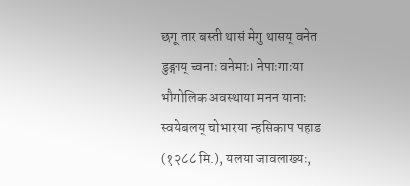छगू तार बस्ती थासं मेगु थासय् वनेत डुङ्गाय् च्वनाः वनेमाः। नेपाःगाःया भौगोलिक अवस्थाया मनन यानाः स्वयेबलय् चोभारया न्हसिकाप पहाड (१२८८ मि.), यलया जावलाख्यः,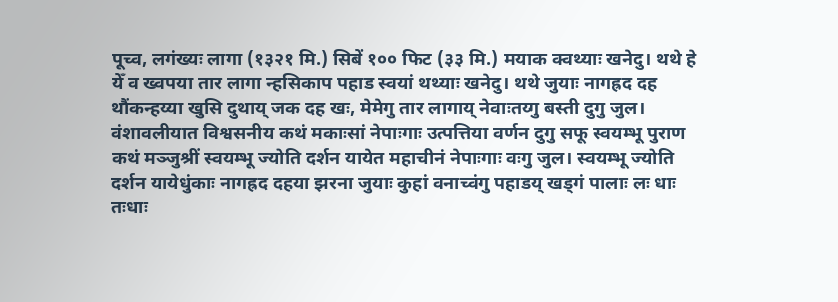पूच्व, लगंख्यः लागा (१३२१ मि.) सिबें १०० फिट (३३ मि.) मयाक क्वथ्याः खनेदु। थथे हे येँ व ख्वपया तार लागा न्हसिकाप पहाड स्वयां थथ्याः खनेदु। थथे जुयाः नागह्रद दह थौंकन्हय्या खुसि दुथाय् जक दह खः, मेमेगु तार लागाय् नेवाःतय्गु बस्ती दुगु जुल।
वंशावलीयात विश्वसनीय कथं मकाःसां नेपाःगाः उत्पत्तिया वर्णन दुगु सफू स्वयम्भू पुराण कथं मञ्जुश्रीं स्वयम्भू ज्योति दर्शन यायेत महाचीनं नेपाःगाः वःगु जुल। स्वयम्भू ज्योति दर्शन यायेधुंकाः नागह्रद दहया झरना जुयाः कुहां वनाच्वंगु पहाडय् खड्गं पालाः लः धाः तःधाः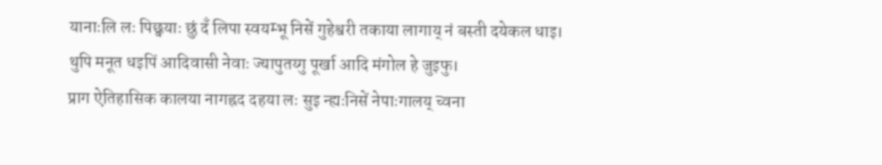यानाःलि लः पिछ्वयाः छुं दँ लिपा स्वयम्भू निसें गुहेश्वरी तकाया लागाय् नं बस्ती दयेकल धाइ। थुपि मनूत धइपिं आदिवासी नेवाः ज्यापुतय्गु पूर्खा आदि मंगोल हे जुइफु।
प्राग ऐतिहासिक कालया नागह्रद दहया लः सुइ न्ह्यःनिसें नेपाःगालय् च्वना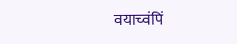वयाच्वंपिं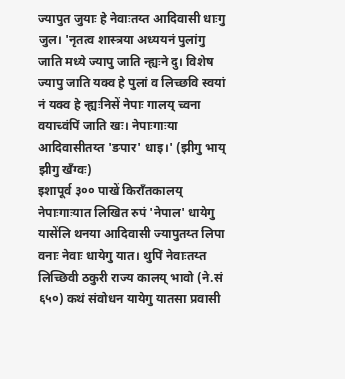ज्यापुत जुयाः हे नेवाःतय्त आदिवासी धाःगु जुल। 'नृतत्व शास्त्रया अध्ययनं पुलांगु जाति मध्ये ज्यापु जाति न्ह्यःने दु। विशेष ज्यापु जाति यक्व हे पुलां व लिच्छवि स्वयां नं यक्व हे न्ह्यःनिसें नेपाः गालय् च्वना वयाच्वंपिं जाति खः। नेपाःगाःया आदिवासीतय्त 'ङपार' धाइ।' (झीगु भाय् झीगु खँग्वः)
इशापूर्व ३०० पाखें किराँतकालय् नेपाःगाःयात लिखित रुपं 'नेपाल' धायेगु यासेंलि थनया आदिवासी ज्यापुतय्त लिपा वनाः नेवाः धायेगु यात। थुपिं नेवाःतय्त लिच्छिवी ठकुरी राज्य कालय् भावो (ने.सं ६५०) कथं संवोधन यायेगु यातसा प्रवासी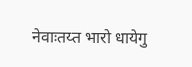नेवाःतय्त भारो धायेगु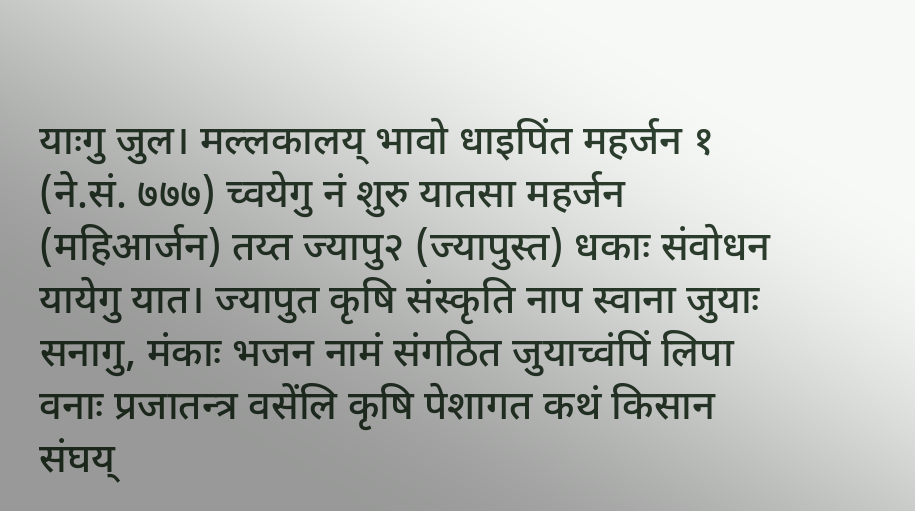याःगु जुल। मल्लकालय् भावो धाइपिंत महर्जन १ (ने.सं. ७७७) च्वयेगु नं शुरु यातसा महर्जन (महिआर्जन) तय्त ज्यापु२ (ज्यापुस्त) धकाः संवोधन यायेगु यात। ज्यापुत कृषि संस्कृति नाप स्वाना जुयाः सनागु, मंकाः भजन नामं संगठित जुयाच्वंपिं लिपा वनाः प्रजातन्त्र वसेंलि कृषि पेशागत कथं किसान संघय्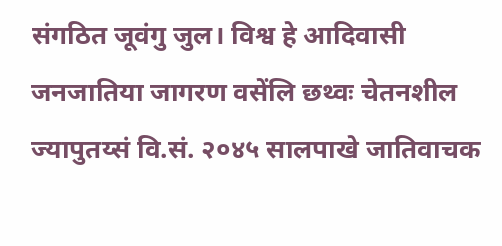संगठित जूवंगु जुल। विश्व हे आदिवासी जनजातिया जागरण वसेंलि छथ्वः चेतनशील ज्यापुतय्सं वि.सं. २०४५ सालपाखे जातिवाचक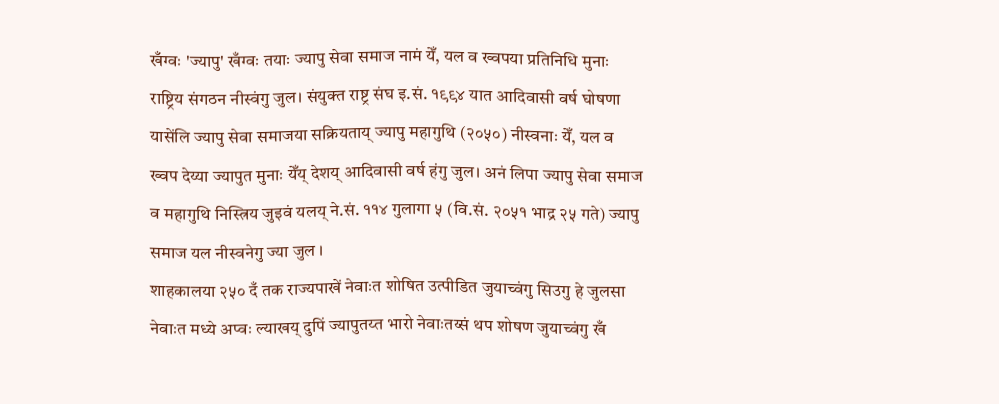खँग्वः 'ज्यापु' खँग्वः तयाः ज्यापु सेवा समाज नामं येँ, यल व ख्वपया प्रतिनिधि मुनाः राष्ट्रिय संगठन नीस्वंगु जुल। संयुक्त राष्ट्र संघ इ.सं. १९९४ यात आदिवासी वर्ष घोषणा यासेंलि ज्यापु सेवा समाजया सक्रियताय् ज्यापु महागुथि (२०५०) नीस्वनाः येँ, यल व ख्वप देय्या ज्यापुत मुनाः येँय् देशय् आदिवासी वर्ष हंगु जुल। अनं लिपा ज्यापु सेवा समाज व महागुथि निस्त्रिय जुइवं यलय् ने.सं. ११४ गुलागा ५ (वि.सं. २०५१ भाद्र २५ गते) ज्यापु समाज यल नीस्वनेगु ज्या जुल ।
शाहकालया २५० दँ तक राज्यपाखें नेवाःत शोषित उत्पीडित जुयाच्वंगु सिउगु हे जुलसा नेवाःत मध्ये अप्वः ल्याखय् दुपिं ज्यापुतय्त भारो नेवाःतय्सं थप शोषण जुयाच्वंगु खँ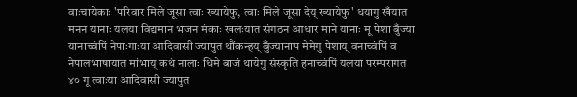वाःचायेकाः 'परिवार मिले जूसा त्वाः ख्यायेफु, त्वाः मिले जूसा देय् ख्यायेफु' धयागु खँयात मनन यानाः यलया विद्यमान भजन मंकाः खलःयात संगठन आधार माने यानाः मू पेशा बुँज्या यानाच्वंपिं नेपाःगाःया आदिवासी ज्यापुत थौंकन्हय् बुँज्यानाप मेमेगु पेशाय् वनाच्वंपिं व नेपालभाषायात मांभाय् कथं नालाः धिमे बाजं थायेगु संस्कृति हनाच्वंपिं यलया परम्परागत ४० गू त्वाःया आदिवासी ज्यापुत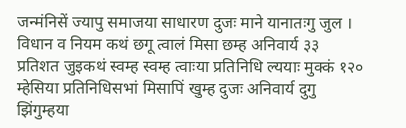जन्मंनिसें ज्यापु समाजया साधारण दुजः माने यानातःगु जुल ।
विधान व नियम कथं छगू त्वालं मिसा छम्ह अनिवार्य ३३ प्रतिशत जुइकथं स्वम्ह स्वम्ह त्वाःया प्रतिनिधि ल्ययाः मुक्कं १२० म्हेसिया प्रतिनिधिसभां मिसापिं खुम्ह दुजः अनिवार्य दुगु झिंगुम्हया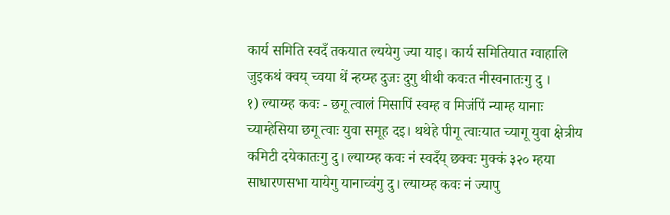कार्य समिति स्वदँ तकयात ल्ययेगु ज्या याइ। कार्य समितियात ग्वाहालि जुइकथं क्वय् च्वया थें न्हय्म्ह दुजः दुगु थीथी कवःत नीस्वनातःगु दु ।
१) ल्याय्म्ह कवः - छगू त्वालं मिसापिं स्वम्ह व मिजंपिं न्याम्ह यानाः च्याम्हेसिया छगू त्वाः युवा समूह दइ। थथेहे पीगू त्वाःयात च्यागू युवा क्षेत्रीय कमिटी दयेकातःगु दु। ल्याय्म्ह कवः नं स्वदँय् छक्वः मुक्कं ३२० म्हया साधारणसभा यायेगु यानाच्वंगु दु। ल्याय्म्ह कवः नं ज्यापु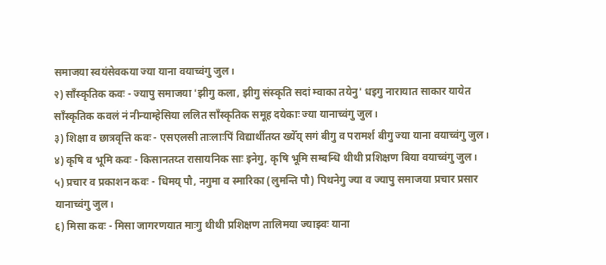समाजया स्वयंसेवकया ज्या याना वयाच्वंगु जुल।
२) साँस्कृतिक कवः - ज्यापु समाजया 'झीगु कला, झीगु संस्कृति सदां म्वाका तयेनु' धइगु नारायात साकार यायेत साँस्कृतिक कवलं नं नीन्याम्हेसिया ललित साँस्कृतिक समूह दयेकाः ज्या यानाच्वंगु जुल।
३) शिक्षा व छात्रवृत्ति कवः - एसएलसी ताःलाःपिं विद्यार्थीतय्त ख्येँय् सगं बीगु व परामर्श बीगु ज्या याना वयाच्वंगु जुल।
४) कृषि व भूमि कवः - किसानतय्त रासायनिक साः इनेगु, कृषि भूमि सम्बन्धि थीथी प्रशिक्षण बिया वयाच्वंगु जुल।
५) प्रचार व प्रकाशन कवः - धिमय् पौ, नगुमा व स्मारिका (लुमन्ति पौ) पिथनेगु ज्या व ज्यापु समाजया प्रचार प्रसार यानाच्वंगु जुल।
६) मिसा कवः - मिसा जागरणयात माःगु थीथी प्रशिक्षण तालिमया ज्याझ्वः याना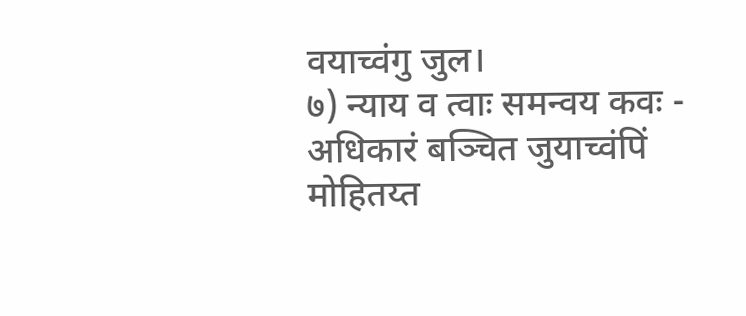वयाच्वंगु जुल।
७) न्याय व त्वाः समन्वय कवः - अधिकारं बञ्चित जुयाच्वंपिं मोहितय्त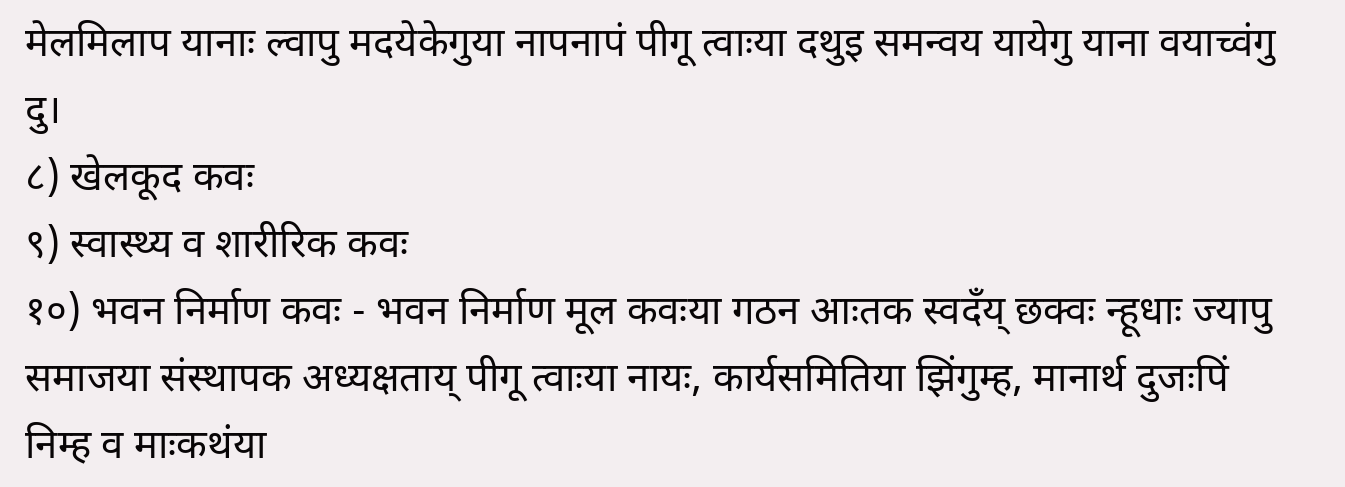मेलमिलाप यानाः ल्वापु मदयेकेगुया नापनापं पीगू त्वाःया दथुइ समन्वय यायेगु याना वयाच्वंगु दु।
८) खेलकूद कवः
९) स्वास्थ्य व शारीरिक कवः
१०) भवन निर्माण कवः - भवन निर्माण मूल कवःया गठन आःतक स्वदँय् छक्वः न्हूधाः ज्यापु समाजया संस्थापक अध्यक्षताय् पीगू त्वाःया नायः, कार्यसमितिया झिंगुम्ह, मानार्थ दुजःपिं निम्ह व माःकथंया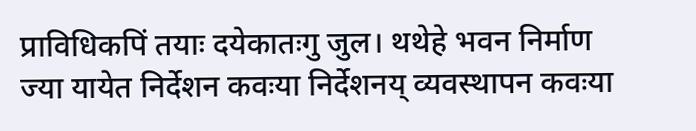प्राविधिकपिं तयाः दयेकातःगु जुल। थथेहे भवन निर्माण ज्या यायेत निर्देशन कवःया निर्देशनय् व्यवस्थापन कवःया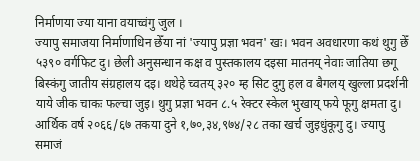निर्माणया ज्या याना वयाच्वंगु जुल ।
ज्यापु समाजया निर्माणाधिन छेँया नां 'ज्यापु प्रज्ञा भवन' खः। भवन अवधारणा कथं थुगु छेँ ५३९० वर्गफिट दु। छेली अनुसन्धान कक्ष व पुस्तकालय दइसा मातनय् नेवाः जातिया छगू बिस्कंगु जातीय संग्रहालय दइ। थथेहे च्वतय् ३२० म्ह सिट दुगु हल व बैगलय् खुल्ला प्रदर्शनी याये जीक चाकः फल्चा जुइ। थुगु प्रज्ञा भवन ८.५ रेक्टर स्केल भुखाय् फये फूगु क्षमता दु। आर्थिक वर्ष २०६६/६७ तकया दुने १,७०,३४,९७४/२८ तका खर्च जुइधुंकूगु दु। ज्यापु समाजं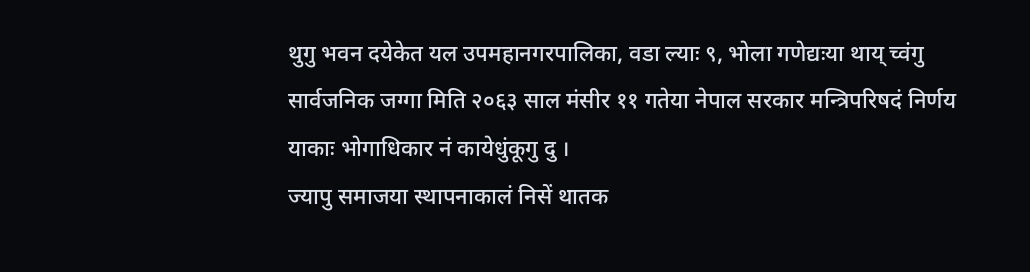थुगु भवन दयेकेत यल उपमहानगरपालिका, वडा ल्याः ९, भोला गणेद्यःया थाय् च्वंगु सार्वजनिक जग्गा मिति २०६३ साल मंसीर ११ गतेया नेपाल सरकार मन्त्रिपरिषदं निर्णय याकाः भोगाधिकार नं कायेधुंकूगु दु ।
ज्यापु समाजया स्थापनाकालं निसें थातक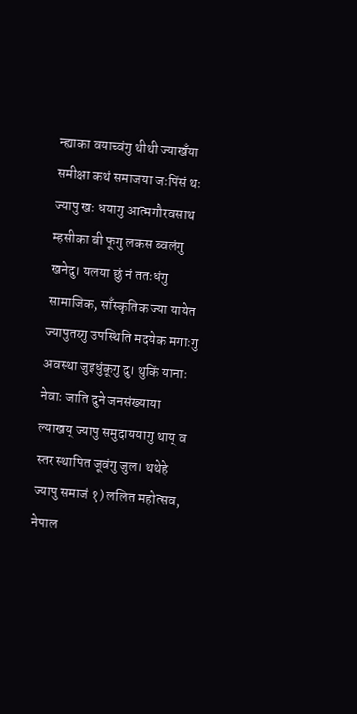न्ह्याका वयाच्वंगु थीथी ज्याखँया समीक्षा कथं समाजया जःपिंसं थः ज्यापु खः धयागु आत्मगौरवसाथ म्हसीका बी फूगु लकस ब्वलंगु खनेदु। यलया छुं नं ततःधंगु सामाजिक, साँस्कृतिक ज्या यायेत ज्यापुतय्गु उपस्थिति मदयेक मगाःगु अवस्था जुइधुंकूगु दु। थुकिं यानाः नेवाः जाति दुने जनसंख्याया ल्याखय् ज्यापु समुदाययागु थाय् व स्तर स्थापित जूवंगु जुल। थथेहे ज्यापु समाजं १) ललित महोत्सव, नेपाल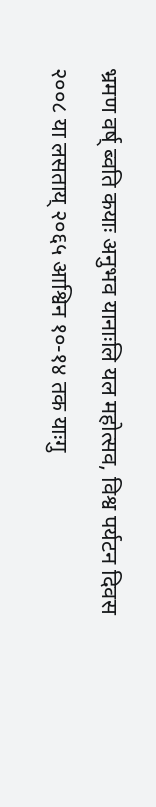भ्रमण वर्ष् ब्वति कयाः अनुभव यानाःलि यल महोत्सव, विश्व पर्यटन दिवस २००८ या लसताय् २०६५ आश्विन १०-१४ तक याःगु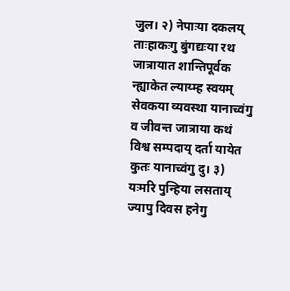जुल। २) नेपाःया दकलय् ताःहाकःगु बुंगद्यःया रथ जात्रायात शान्तिपूर्वक न्ह्याकेत ल्याय्म्ह स्वयम् सेवकया व्यवस्था यानाच्वंगु व जीवन्त जात्राया कथं विश्व सम्पदाय् दर्ता यायेत कुतः यानाच्वंगु दु। ३) यःमरि पुन्हिया लसताय् ज्यापु दिवस हनेगु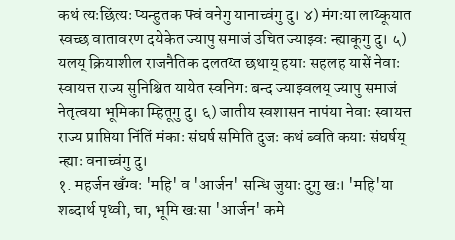कथं त्यःछिंत्यः प्यन्हुतक फ्वं वनेगु यानाच्वंगु दु। ४) मंगःया लाय्कूयात स्वच्छ वातावरण दयेकेत ज्यापु समाजं उचित ज्याझ्वः न्ह्याकूगु दु। ५) यलय् क्रियाशील राजनैतिक दलतय्त छथाय् हयाः सहलह यासें नेवाः स्वायत्त राज्य सुनिश्चित यायेत स्वनिगः बन्द ज्याझ्वलय् ज्यापु समाजं नेतृत्वया भूमिका म्हितूगु दु। ६) जातीय स्वशासन नापंया नेवाः स्वायत्त राज्य प्राप्तिया निंतिं मंकाः संघर्ष समिति दुजः कथं ब्वति कयाः संघर्षय् न्ह्याः वनाच्वंगु दु।
१. महर्जन खँग्वः 'महि' व 'आर्जन' सन्धि जुयाः दुगु खः। 'महि'या शब्दार्थ पृथ्वी, चा, भूमि खःसा 'आर्जन' कमे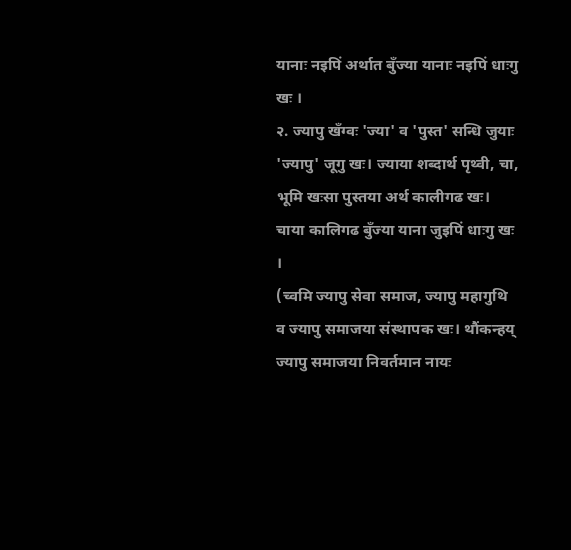यानाः नइपिं अर्थात बुँज्या यानाः नइपिं धाःगु खः ।
२. ज्यापु खँग्वः 'ज्या' व 'पुस्त' सन्धि जुयाः 'ज्यापु' जूगु खः। ज्याया शब्दार्थ पृथ्वी, चा, भूमि खःसा पुस्तया अर्थ कालीगढ खः। चाया कालिगढ बुँज्या याना जुइपिं धाःगु खः ।
(च्वमि ज्यापु सेवा समाज, ज्यापु महागुथि व ज्यापु समाजया संस्थापक खः। थौंकन्हय् ज्यापु समाजया निवर्तमान नायः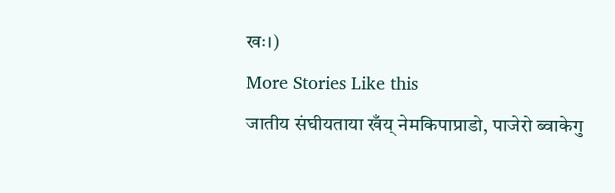खः।)
More Stories Like this
जातीय संघीयताया खँय् नेमकिपाप्राडो, पाजेरो ब्वाकेगु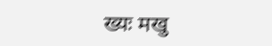ख्यः मखु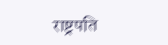राष्ट्रपति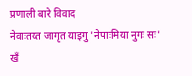प्रणाली बारे विवाद
नेवाःतय्त जागृत याइगु 'नेपाःमिया नुगः सः'
खँ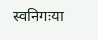स्वनिगःया